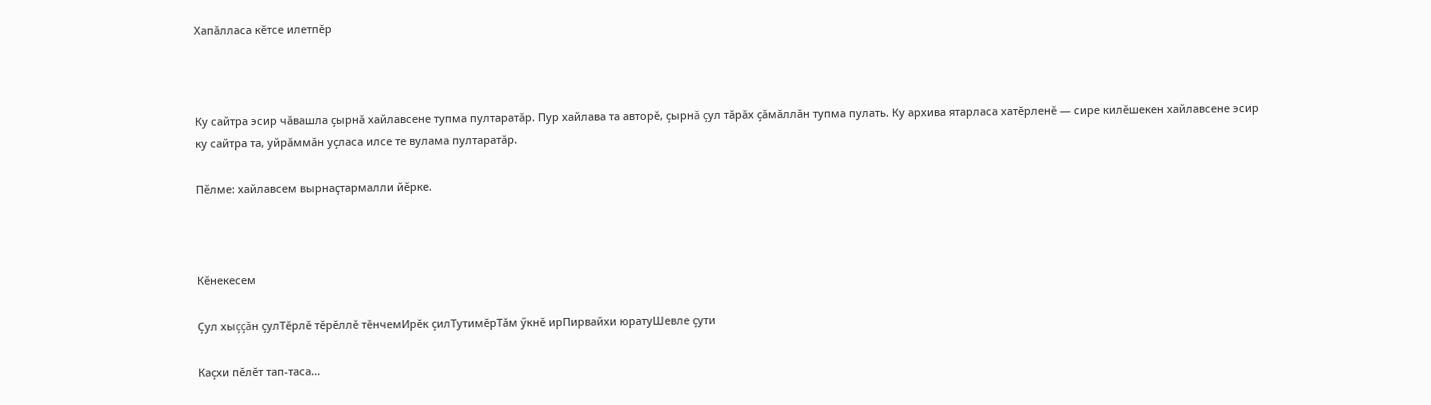Хапăлласа кĕтсе илетпĕр



Ку сайтра эсир чăвашла çырнă хайлавсене тупма пултаратăр. Пур хайлава та авторĕ, çырнă çул тăрăх çăмăллăн тупма пулать. Ку архива ятарласа хатĕрленĕ — сире килĕшекен хайлавсене эсир ку сайтра та, уйрăммăн уçласа илсе те вулама пултаратăр.

Пӗлме: хайлавсем вырнаҫтармалли йӗрке.



Кĕнекесем

Çул хыççăн çулТĕрлĕ тĕрĕллĕ тĕнчемИрĕк çилТутимĕрТăм ӳкнĕ ирПирвайхи юратуШевле çути

Каçхи пĕлĕт тап-таса...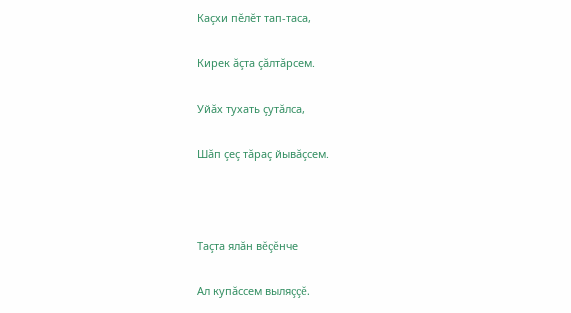Каçхи пĕлĕт тап-таса,

Кирек ăçта çăлтăрсем.

Уйăх тухать çутăлса,

Шăп çеç тăраç йывăçсем.



Таçта ялăн вĕçĕнче

Ал купăссем выляççĕ.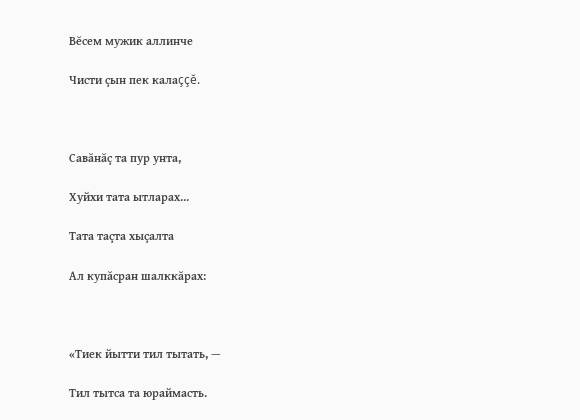Вĕсем мужик аллинче

Чисти çын пек калаççĕ.



Савăнăç та пур унта,

Хуйхи тата ытларах...

Тата таçта хыçалта

Ал купăсран шалккăрах:



«Тиек йытти тил тытать, —

Тил тытса та юраймасть.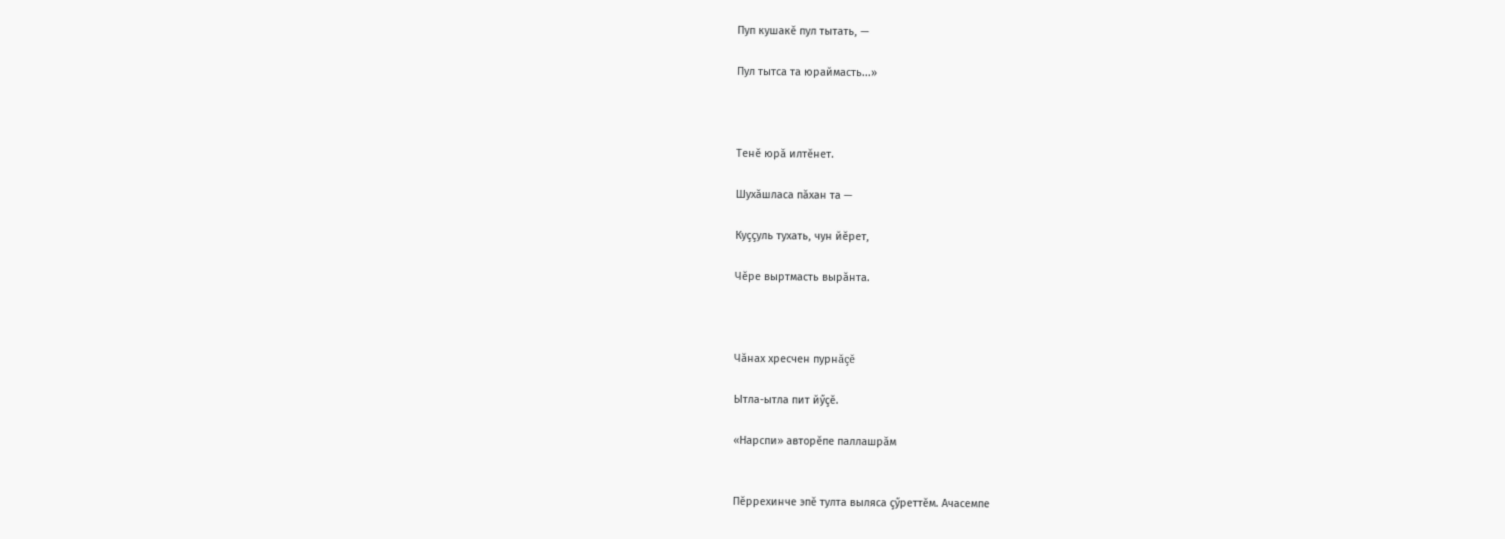Пуп кушакĕ пул тытать, —

Пул тытса та юраймасть...»



Тенĕ юрă илтĕнет.

Шухăшласа пăхан та —

Куççуль тухать, чун йĕрет,

Чĕре выртмасть вырăнта.



Чăнах хресчен пурнăçĕ

Ытла-ытла пит йӳçĕ.

«Нарспи» авторĕпе паллашрăм


Пĕррехинче эпĕ тулта выляса çӳреттĕм. Ачасемпе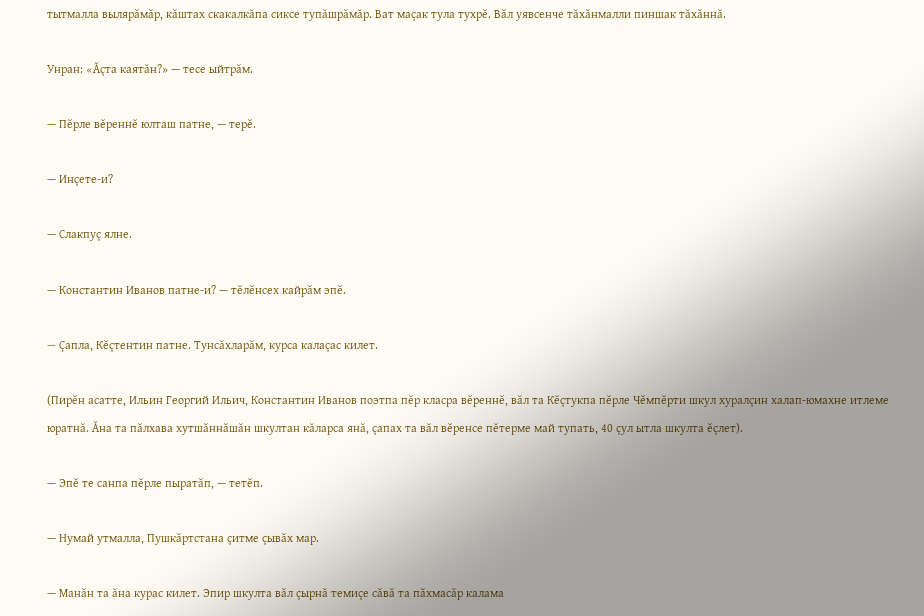тытмалла вылярăмăр, кăштах скакалкăпа сиксе тупăшрăмăр. Ват маçак тула тухрĕ. Вăл уявсенче тăхăнмалли пиншак тăхăннă.

Унран: «Ăçта каятăн?» — тесе ыйтрăм.

— Пĕрле вĕреннĕ юлташ патне, — терĕ.

— Инçете-и?

— Слакпуç ялне.

— Константин Иванов патне-и? — тĕлĕнсех кайрăм эпĕ.

— Çапла, Кĕçтентин патне. Тунсăхларăм, курса калаçас килет.

(Пирĕн асатте, Ильин Георгий Ильич, Константин Иванов поэтпа пĕр класра вĕреннĕ, вăл та Кĕçтукпа пĕрле Чĕмпĕрти шкул хуралçин халап-юмахне итлеме юратнă. Ăна та пăлхава хутшăннăшăн шкултан кăларса янă, çапах та вăл вĕренсе пĕтерме май тупать, 40 çул ытла шкулта ĕçлет).

— Эпĕ те санпа пĕрле пыратăп, — тетĕп.

— Нумай утмалла, Пушкăртстана çитме çывăх мар.

— Манăн та ăна курас килет. Эпир шкулта вăл çырнă темиçе сăвă та пăхмасăр калама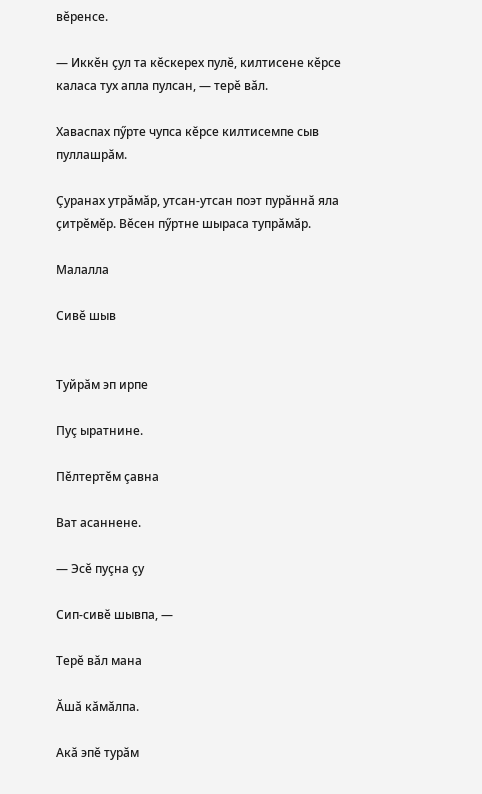вĕренсе.

— Иккĕн çул та кĕскерех пулĕ, килтисене кĕрсе каласа тух апла пулсан, — терĕ вăл.

Хаваспах пӳрте чупса кĕрсе килтисемпе сыв пуллашрăм.

Çуранах утрăмăр, утсан-утсан поэт пурăннă яла çитрĕмĕр. Вĕсен пӳртне шыраса тупрăмăр.

Малалла

Сивĕ шыв


Туйрăм эп ирпе

Пуç ыратнине.

Пĕлтертĕм çавна

Ват асаннене.

— Эсĕ пуçна çу

Сип-сивĕ шывпа, —

Терĕ вăл мана

Ăшă кăмăлпа.

Акă эпĕ турăм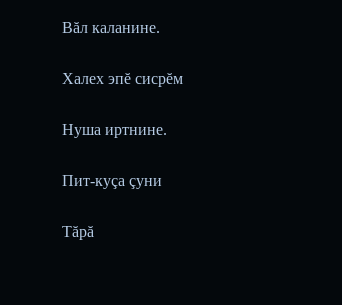Вăл каланине.

Халех эпĕ сисрĕм

Нуша иртнине.

Пит-куçа çуни

Тăрă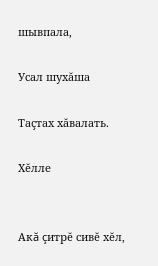шывпала,

Усал шухăша

Таçтах хăвалать.

Хĕлле


Акă çитрĕ сивĕ хĕл,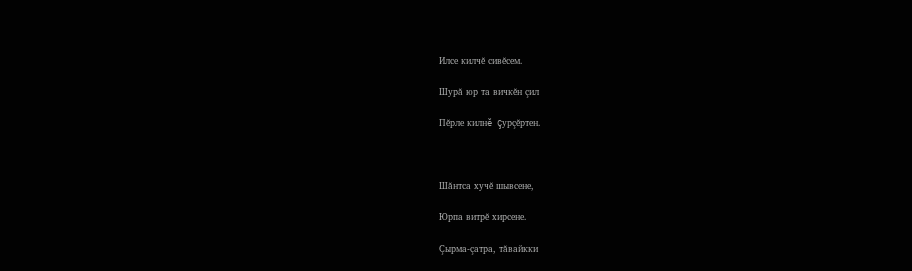Илсе килчĕ сивĕсем.

Шурă юр та вичкĕн çил

Пĕрле килнĕ Çурçĕртен.



Шăнтса хучĕ шывсене,

Юрпа витрĕ хирсене.

Çырма-çатра, тăвайкки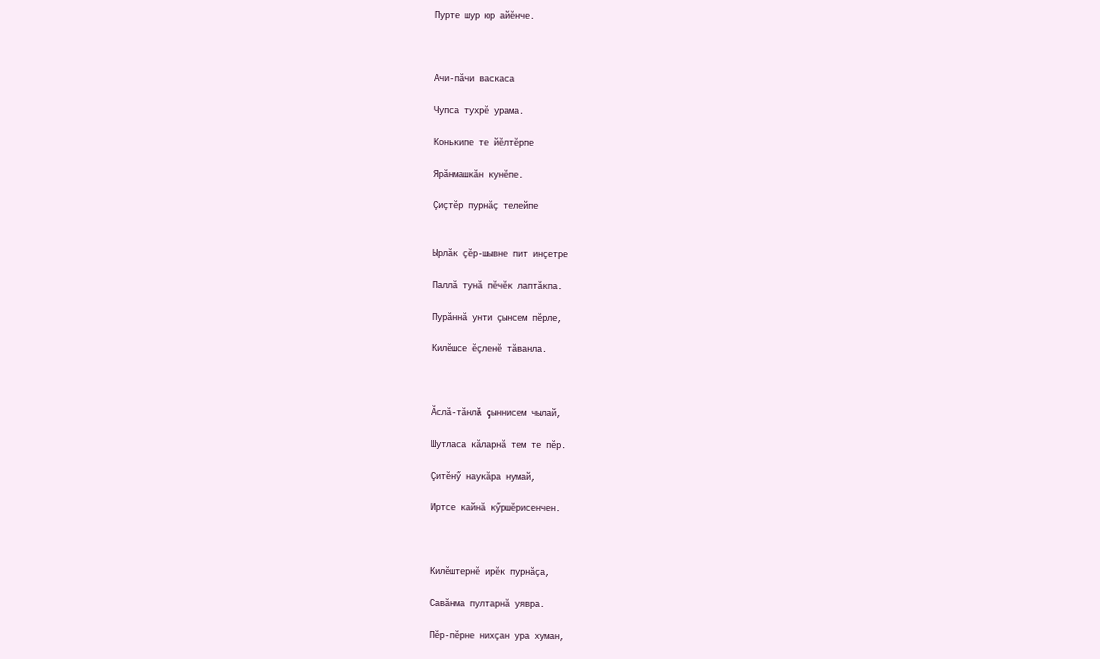Пурте шур юр айĕнче.



Ачи-пăчи васкаса

Чупса тухрĕ урама.

Конькипе те йĕлтĕрпе

Ярăнмашкăн кунĕпе.

Çиçтĕр пурнăç телейпе


Ырлăк çĕр-шывне пит инçетре

Паллă тунă пĕчĕк лаптăкпа.

Пурăннă унти çынсем пĕрле,

Килĕшсе ĕçленĕ тăванла.



Ăслă-тăнлă çыннисем чылай,

Шутласа кăларнă тем те пĕр.

Çитĕнӳ наукăра нумай,

Иртсе кайнă кӳршĕрисенчен.



Килĕштернĕ ирĕк пурнăçа,

Савăнма пултарнă уявра.

Пĕр-пĕрне нихçан ура хуман,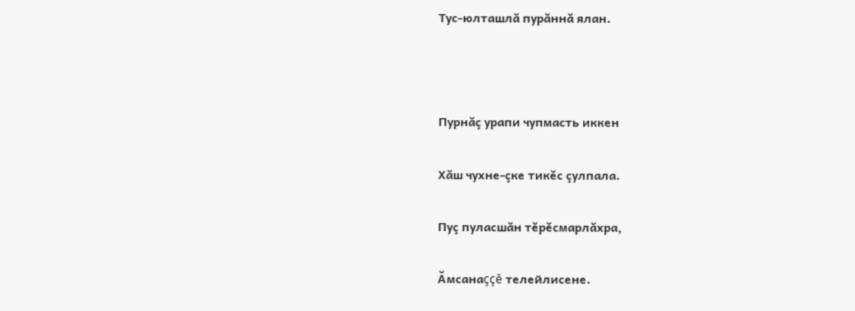Тус-юлташлă пурăннă ялан.



Пурнăç урапи чупмасть иккен

Хăш чухне-çке тикĕс çулпала.

Пуç пуласшăн тĕрĕсмарлăхра,

Ăмсанаççĕ телейлисене.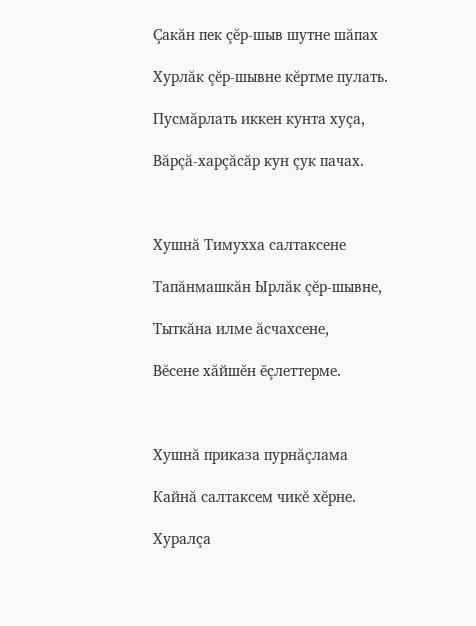Çакăн пек çĕр-шыв шутне шăпах

Хурлăк çĕр-шывне кĕртме пулать.

Пусмăрлать иккен кунта хуçа,

Вăрçă-харçăсăр кун çук пачах.



Хушнă Тимухха салтаксене

Тапăнмашкăн Ырлăк çĕр-шывне,

Тыткăна илме ăсчахсене,

Вĕсене хăйшĕн ĕçлеттерме.



Хушнă приказа пурнăçлама

Кайнă салтаксем чикĕ хĕрне.

Хуралçа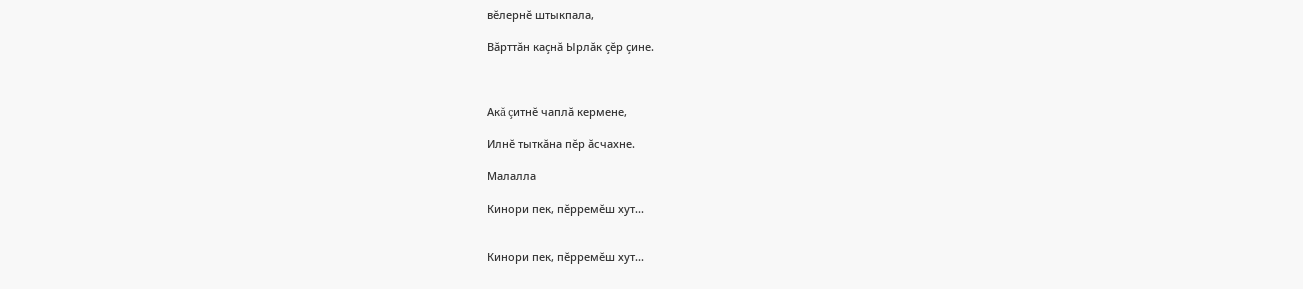вĕлернĕ штыкпала,

Вăрттăн каçнă Ырлăк çĕр çине.



Акă çитнĕ чаплă кермене,

Илнĕ тыткăна пĕр ăсчахне.

Малалла

Кинори пек, пĕрремĕш хут...


Кинори пек, пĕрремĕш хут...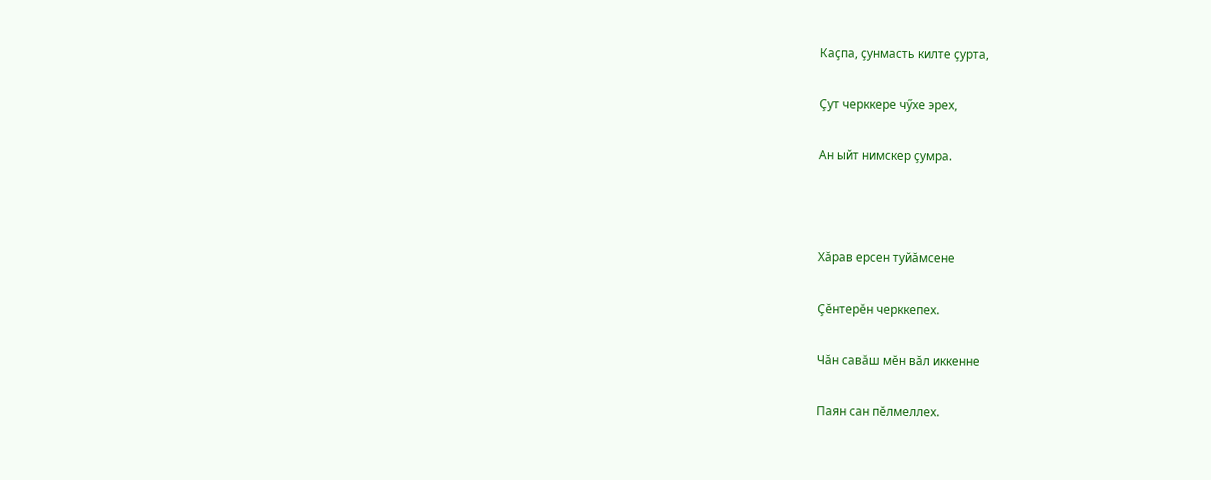Каçпа, çунмасть килте çурта,

Çут черккере чӳхе эрех,

Ан ыйт нимскер çумра.



Хăрав ерсен туйăмсене

Çĕнтерĕн черккепех.

Чăн савăш мĕн вăл иккенне

Паян сан пĕлмеллех.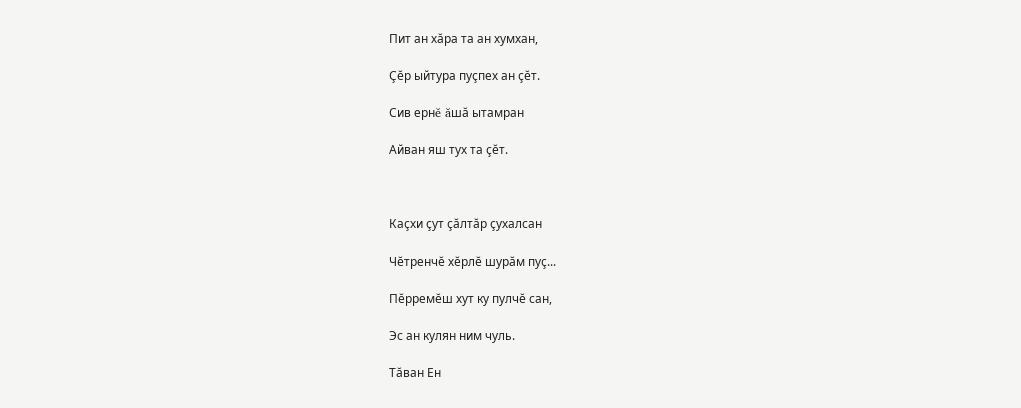Пит ан хăра та ан хумхан,

Çĕр ыйтура пуçпех ан çĕт.

Сив ернĕ ăшă ытамран

Айван яш тух та çĕт.



Каçхи çут çăлтăр çухалсан

Чĕтренчĕ хĕрлĕ шурăм пуç...

Пĕрремĕш хут ку пулчĕ сан,

Эс ан кулян ним чуль.

Тăван Ен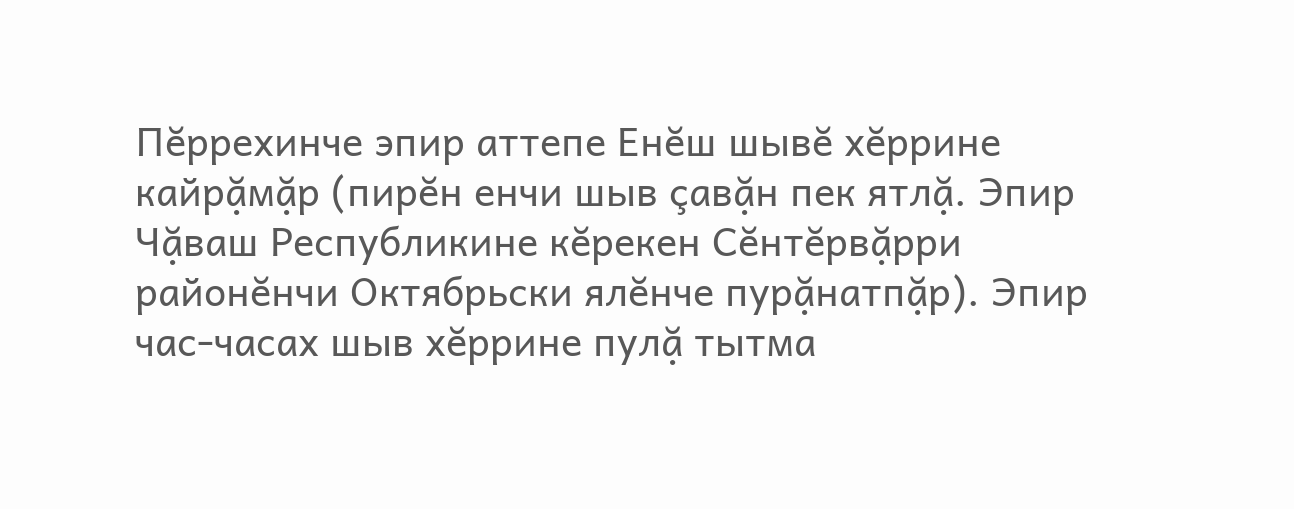Пĕррехинче эпир аттепе Енĕш шывĕ хĕррине кайрặмặр (пирĕн енчи шыв çавặн пек ятлặ. Эпир Чặваш Республикине кĕрекен Сĕнтĕрвặрри районĕнчи Октябрьски ялĕнче пурặнатпặр). Эпир час-часах шыв хĕррине пулặ тытма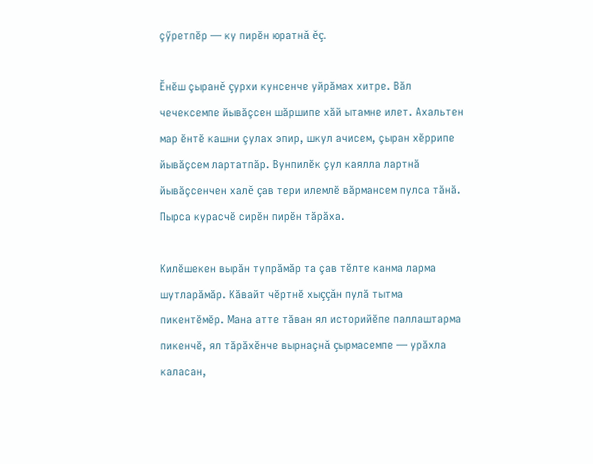çӳретпĕр — ку пирĕн юратнă ĕç.

Ĕнĕш çыранĕ çурхи кунсенче уйрăмах хитре. Вăл чечексемпе йывăçсен шăршипе хăй ытамне илет. Ахальтен мар ĕнтĕ кашни çулах эпир, шкул ачисем, çыран хĕррипе йывăçсем лартатпăр. Вунпилĕк çул каялла лартнă йывăçсенчен халĕ çав тери илемлĕ вăрмансем пулса тăнă. Пырса курасчĕ сирĕн пирĕн тăрăха.

Килĕшекен вырăн тупрăмăр та çав тĕлте канма ларма шутларăмăр. Кăвайт чĕртнĕ хыççăн пулă тытма пикентĕмĕр. Мана атте тăван ял историйĕпе паллаштарма пикенчĕ, ял тăрăхĕнче вырнаçнă çырмасемпе — урăхла каласан,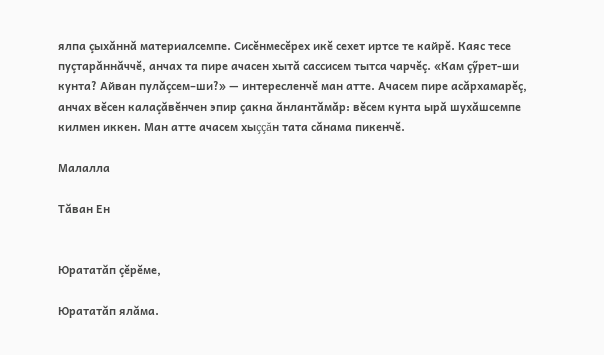ялпа çыхăннă материалсемпе. Сисĕнмесĕрех икĕ сехет иртсе те кайрĕ. Каяс тесе пуçтарăннăччĕ, анчах та пире ачасен хытă сассисем тытса чарчĕç. «Кам çӳрет-ши кунта? Айван пулăçсем–ши?» — интересленчĕ ман атте. Ачасем пире асăрхамарĕç, анчах вĕсен калаçăвĕнчен эпир çакна ăнлантăмăр: вĕсем кунта ырă шухăшсемпе килмен иккен. Ман атте ачасем хыççăн тата сăнама пикенчĕ.

Малалла

Тăван Ен


Юрататăп çĕрĕме,

Юрататăп ялăма.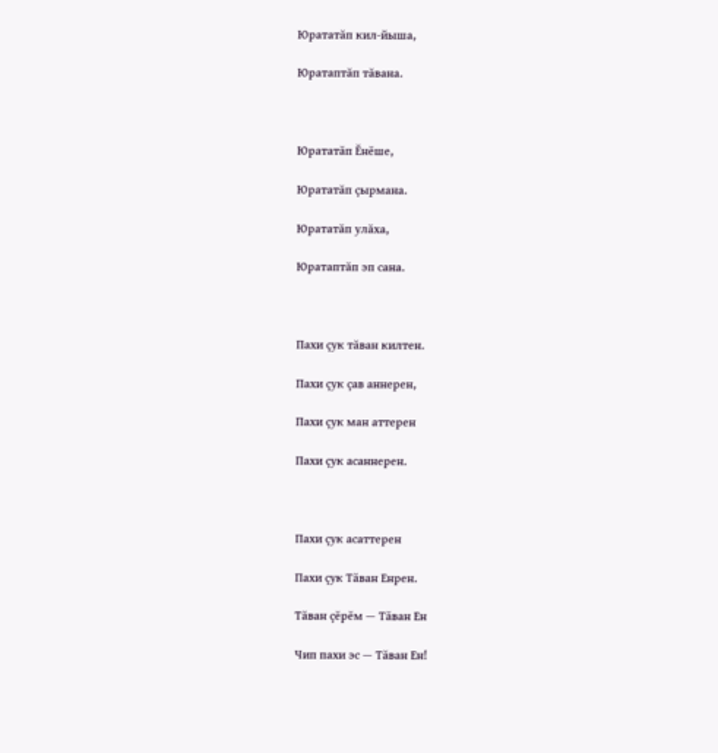Юрататăп кил-йыша,

Юратаптăп тăвана.



Юрататăп Ĕнĕше,

Юрататăп çырмана.

Юрататăп улăха,

Юратаптăп эп сана.



Пахи çук тăван килтен.

Пахи çук çав аннерен,

Пахи çук ман аттерен

Пахи çук асаннерен.



Пахи çук асаттерен

Пахи çук Тăван Енрен.

Тăван çĕрĕм — Тăван Ен

Чип пахи эс — Тăван Ен!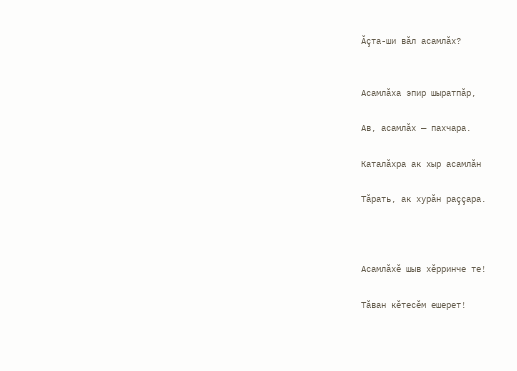Ăçта-ши вăл асамлăх?


Асамлăха эпир шыратпăр,

Ав, асамлăх — пахчара.

Каталăхра ак хыр асамлăн

Тăрать, ак хурăн раççара.



Асамлăхĕ шыв хĕрринче те!

Тăван кĕтесĕм ешерет!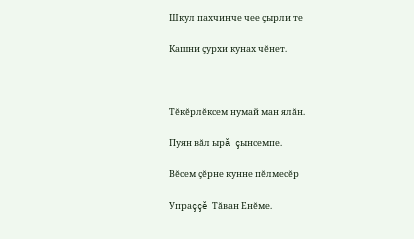Шкул пахчинче чее çырли те

Кашни çурхи кунах чĕнет.



Тĕкĕрлĕксем нумай ман ялăн.

Пуян вăл ырă çынсемпе.

Вĕсем çĕрне кунне пĕлмесĕр

Упраççĕ Тăван Енĕме.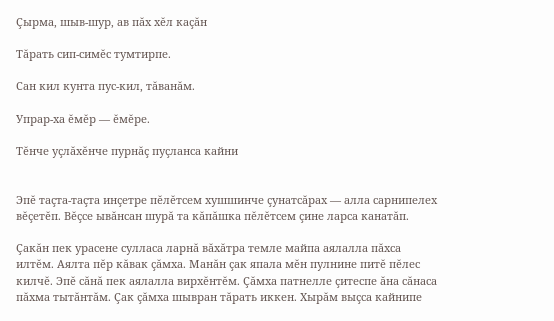Çырма, шыв-шур, ав пăх хĕл каçăн

Тăрать сип-симĕс тумтирпе.

Сан кил кунта пус-кил, тăванăм.

Упрар-ха ĕмĕр — ĕмĕре.

Тĕнче уçлăхĕнче пурнăç пуçланса кайни


Эпĕ таçта-таçта инçетре пĕлĕтсем хушшинче çунатсăрах — алла сарнипелех вĕçетĕп. Вĕçсе ывăнсан шурă та кăпăшка пĕлĕтсем çине ларса канатăп.

Çакăн пек урасене сулласа ларнă вăхăтра темле майпа аялалла пăхса илтĕм. Аялта пĕр кăвак çăмха. Манăн çак япала мĕн пулнине питĕ пĕлес килчĕ. Эпĕ сăнă пек аялалла вирхĕнтĕм. Çăмха патнелле çитеспе ăна сăнаса пăхма тытăнтăм. Çак çăмха шывран тăрать иккен. Хырăм выçса кайнипе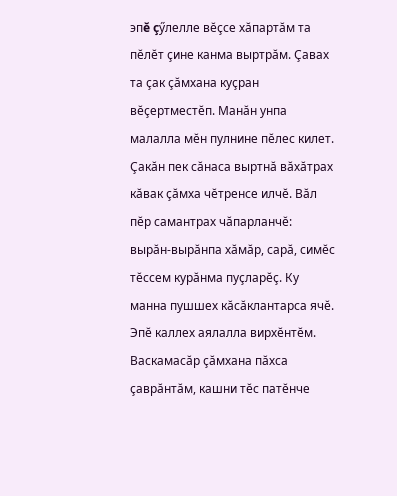эпĕ çӳлелле вĕçсе хăпартăм та пĕлĕт çине канма выртрăм. Çавах та çак çăмхана куçран вĕçертместĕп. Манăн унпа малалла мĕн пулнине пĕлес килет. Çакăн пек сăнаса выртнă вăхăтрах кăвак çăмха чĕтренсе илчĕ. Вăл пĕр самантрах чăпарланчĕ: вырăн-вырăнпа хăмăр, сарă, симĕс тĕссем курăнма пуçларĕç. Ку манна пушшех кăсăклантарса ячĕ. Эпĕ каллех аялалла вирхĕнтĕм. Васкамасăр çăмхана пăхса çаврăнтăм, кашни тĕс патĕнче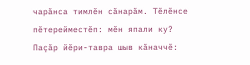чарăнса тимлĕн сăнарăм. Тĕлĕнсе пĕтерейместĕп: мĕн япали ку? Паçăр йĕри-тавра шыв кăначчĕ: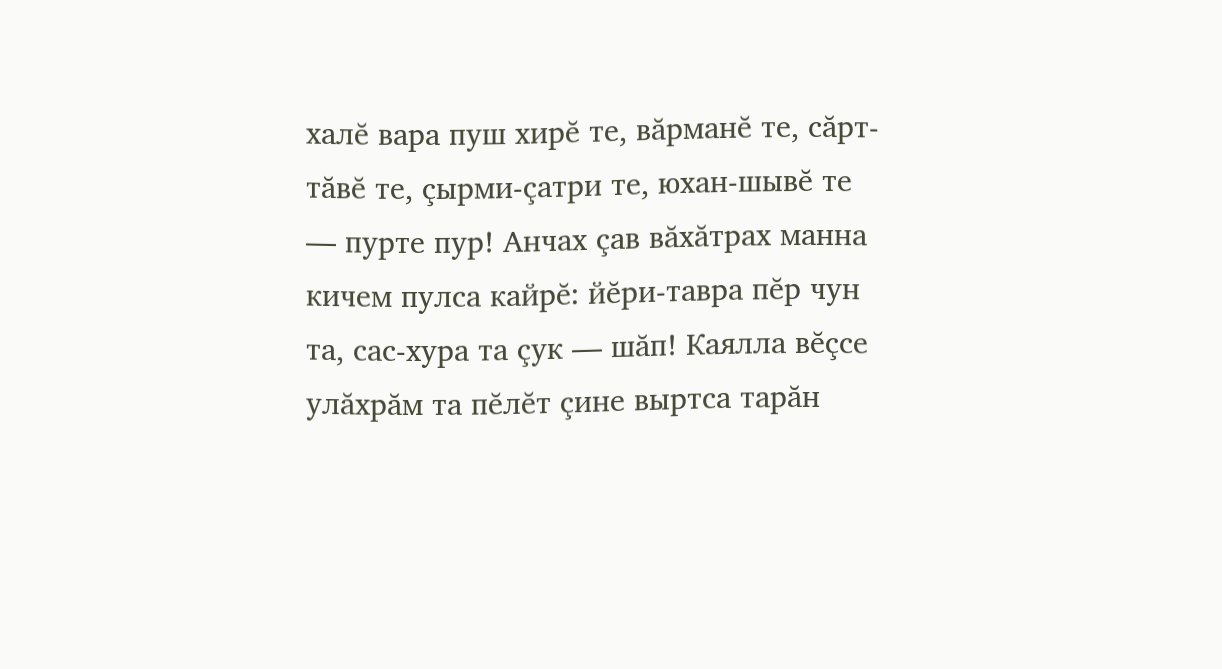халĕ вара пуш хирĕ те, вăрманĕ те, сăрт-тăвĕ те, çырми-çатри те, юхан-шывĕ те — пурте пур! Анчах çав вăхăтрах манна кичем пулса кайрĕ: йĕри-тавра пĕр чун та, сас-хура та çук — шăп! Каялла вĕçсе улăхрăм та пĕлĕт çине выртса тарăн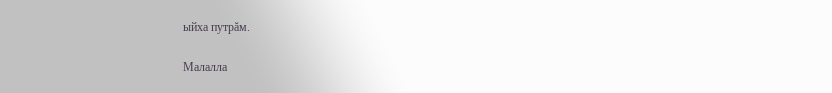ыйха путрăм.

Малалла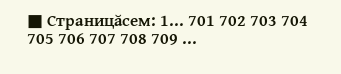■ Страницăсем: 1... 701 702 703 704 705 706 707 708 709 ...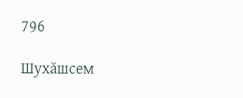796

Шухăшсем